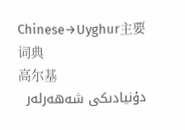Chinese→Uyghur主要词典
高尔基
دۇنيادىكى شەھەرلەر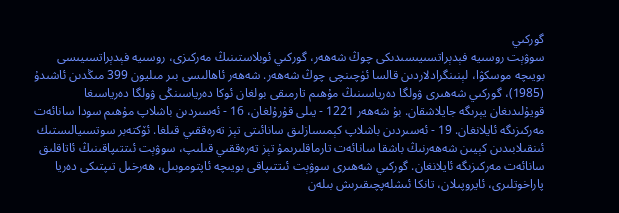گوركىي
سوۋېت روسىيە فېدېراتسىيىسىدىكى چوڭ شەھەر، گوركىي ئوبلاستىنىڭ مەركىزى، روسىيە فېدېراتسىيىسى بويىچە موسكۋا، لېنىنگرادلاردىن قالسا ئۈچىنچى چوڭ شەھەر. شەھەر ئاھالىسى بىر مىليون 399 مىڭدىن ئاشىدۇ (1985)، گوركىي شەھىرى ۋولگا دەرياسىنىڭ مۇھىم تارمىقى بولغان ئوكا دەرياسىنڭى ۋولگا دەرياسىغا قويۇلىدىغان يېرىگە جايلاشقان. بۇ شەھەر 1221 - يىلى قۇرۇلغان، 16 - ئەسىردىن باشلاپ مۇھىم سودا سانائەت مەركىزىگە ئايلانغان. 19 - ئەسىردىن باشلاپ كېمىسازلىق سانائىتى تېز تەرەققىي قىلغا. ئۆكتەبر سوتسىيالىستىك ئىنقىلابىدىن كېيىن شەھەرنىڭ باشقا سانائەت تارماقلىرىمۇ تېز تەرەققىي قىلىپ، سوۋېت ئىتتىپاقىنىڭ ئاتاقلىق سانائەت مەركىزىگە ئايلانغان. گوركىي شەھىرى سوۋېت ئىتتىپاقى بويىچە ئاپتوموبىل، ھەرخىل تىپتىكى دەريا پاراخوتلىرى، ئايروپىلان، تانكا ئىشلەپچىقىرىش بىلەن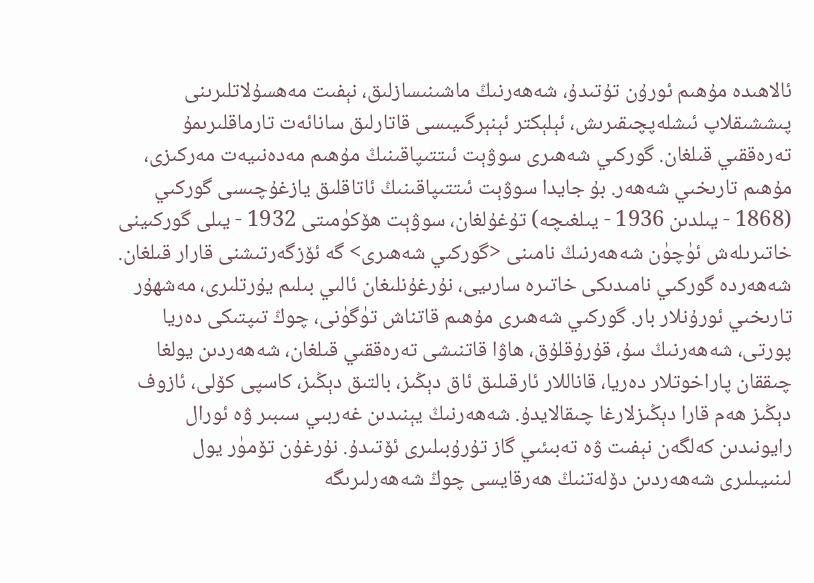ئالاھىدە مۇھىم ئورۇن تۇتىدۇ، شەھەرنىڭ ماشىنىسازلىق، نېفىت مەھسۇلاتلىرىنى پىششىقلاپ ئىشلەپچىقىرىش، ئېلېكتر ئېنېرگىيىسى قاتارلىق سانائەت تارماقلىرىمۇ تەرەققىي قىلغان. گوركىي شەھىرى سوۋېت ئىتتىپاقىنىڭ مۇھىم مەدەنىيەت مەركىزى، مۇھىم تارىخىي شەھەر. بۇ جايدا سوۋېت ئىتتىپاقىنىڭ ئاتاقلىق يازغۇچىسى گوركىي (1868 - يىلدىن 1936 - يىلغىچە) تۇغۇلغان، سوۋېت ھۆكۈمىتى 1932 - يىلى گوركىينى خاتىرىلەش ئۈچۈن شەھەرنىڭ نامىنى <گوركىي شەھىرى> گە ئۆزگەرتىشنى قارار قىلغان. شەھەردە گوركىي نامىدىكى خاتىرە سارىيى، نۇرغۇنلىغان ئالىي بىلىم يۇرتلىرى، مەشھۇر تارىخىي ئورۇنلار بار. گوركىي شەھىرى مۇھىم قاتناش تۈگۈنى، چوڭ تىپتىكى دەريا پورتى، شەھەرنىڭ سۇ، قۇرۇقلۇق، ھاۋا قاتنىشى تەرەققىي قىلغان، شەھەردىن يولغا چىققان پاراخوتلار دەريا، قاناللار ئارقىلىق ئاق دېڭىز، بالتىق دېڭىز، كاسپى كۆلى، ئازوف دېڭىز ھەم قارا دېڭىزلارغا چىقالايدۇ. شەھەرنىڭ يېنىدىن غەربىي سىبىر ۋە ئورال رايونىدىن كەلگەن نېفىت ۋە تەبىئىي گاز تۇرۇبىلىرى ئۆتىدۇ. نۇرغۇن تۆمۈر يول لىنىيىلىرى شەھەردىن دۆلەتنىڭ ھەرقايسى چوڭ شەھەرلىرىگە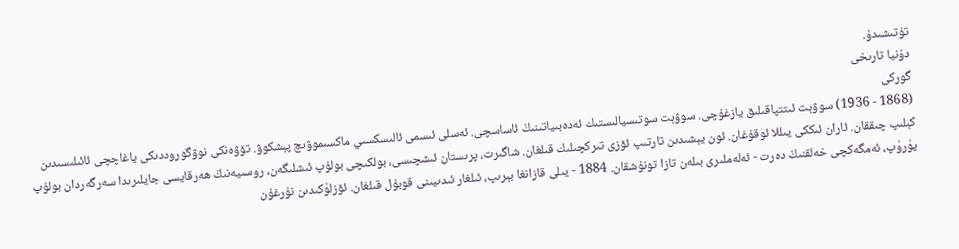تۇتىشىدۇ.
دۇنيا تارىخى
گوركى
(1868 - 1936) سوۋېت ئىتتپاقىلىق يازغۇچى. سوۋېت سوتىسيالىستىك ئەدەبىياتىنىڭ ئاساسچى. ئەسلى ئىسمى ئالىسكسىي ماكسىموۋىچ پېشكوۋ. تۆۋەنكى نوۋگوروددىكى ياغاچچى ئائىلىسىدىن كېلىپ چىققان. ئاران ئىككى يىللا ئوقۇغان. ئون يېشىدىن تارتىپ ئۆزى تىركچىلىك قىلغان. شاگىرت، پرىستان ئىشچىسى، بولكىچى بولۇپ ئىشلىگەن، روسىيەنىڭ ھەرقايسى جايلىرىدا سەرگەردان بولۇپ يۈرۈپ، ئەمگەكچى خەلقنىڭ دەرت - ئەلەملىرى بىلەن تازا تونۇشقان. 1884 - يىلى قازانغا بېرىپ، ئىلغار ئىدىيىنى قوبۇل قىلغان. ئۆزلۈكىدىن نۇرغۇن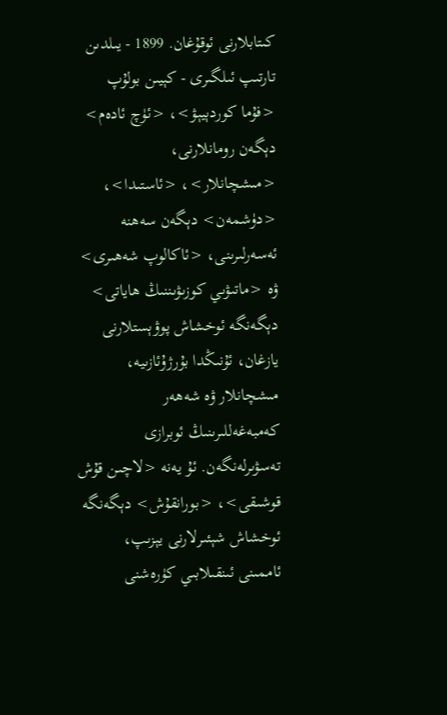كىتابلارنى ئوقۇغان. 1899 - يىلدىن تارتىپ ئىلگىرى - كېيىن بولۇپ <فۇما كوردېيېۋ>، <ئۈچ ئادەم> دېگەن رومانلارنى، <مىشچانلار>، <ئاستىدا>، <دۈشمەن> دېگەن سەھنە ئەسەرلىرىنى، <ئاكالوپ شەھىرى> ۋە <ماتىۋىي كوزىۋىننىڭ ھاياتى> دېگەنگە ئوخشاش پوۋېستلارنى يازغان، ئۇنىڭدا بۇرژۇئازىيە، مىشچانلار ۋە شەھەر كەمبەغەللىرىنىڭ ئوبرازى تەسۋىرلەنگەن. ئۇ يەنە <لاچىن قۇش قوشىقى>، <بورانقۇش> دېگەنگە ئوخشاش شېئىرلارنى يېزىپ، ئاممىنى ئىنقىلابىي كۈرەشنى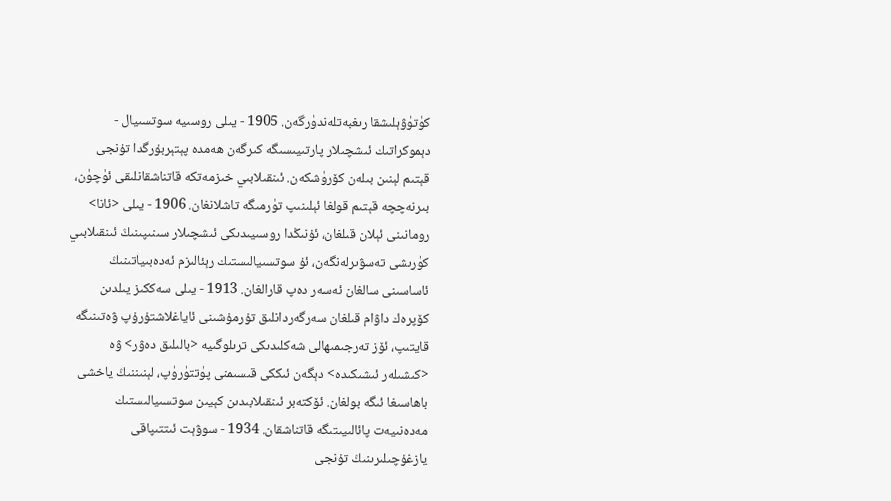كۈتۈۋېلىشقا رىغبەتلەندۈرگەن. 1905 - يىلى روسىيە سوتسىيال - دېموكراتىك ئىشچىلار پارتىيىسىگە كىرگەن ھەمدە پېتېربۇرگدا تۇنجى قېتىم لېنىن بىلەن كۆرۈشكەن. ئىنقىلابىي خىزمەتكە قاتناشقانلىقى ئۈچۈن، بىرنەچچە قېتىم قولغا ئېلىنىپ تۈرمىگە تاشلانغان. 1906 - يىلى <ئانا> رومانىنى ئېلان قىلغان، ئۇنىڭدا روسىيىدىكى ئىشچىلار سىنىپىنىڭ ئىنقىلابىي كۈرىشى تەسۋىرلەنگەن، ئۇ سوتسىيالىستىك رېئالىزم ئەدەبىياتىنىڭ ئاساسىنى سالغان ئەسەر دەپ قارالغان. 1913 - يىلى سەككىز يىلدىن كۆپرەك داۋام قىلغان سەرگەردانلىق تۇرمۇشىنى ئاياغلاشتۇرۇپ ۋەتىنىگە قايتىپ، ئۆز تەرجىمىھالى شەكلىدىكى ترىلوگىيە <بالىلىق دەۋر> ۋە <كىشىلەر ئىشىكىدە> دېگەن ئىككى قىسىمنى پۈتتۈرۈپ، لېنىننىڭ ياخشى باھاسىغا ئىگە بولغان. ئۆكتەبر ئىنقىلابىدىن كېيىن سوتسىيالىستىك مەدەنىيەت پائالىيىتىگە قاتناشقان. 1934 - سوۋېت ئىتتىپاقى يازغۇچىلىرىنىڭ تۇنجى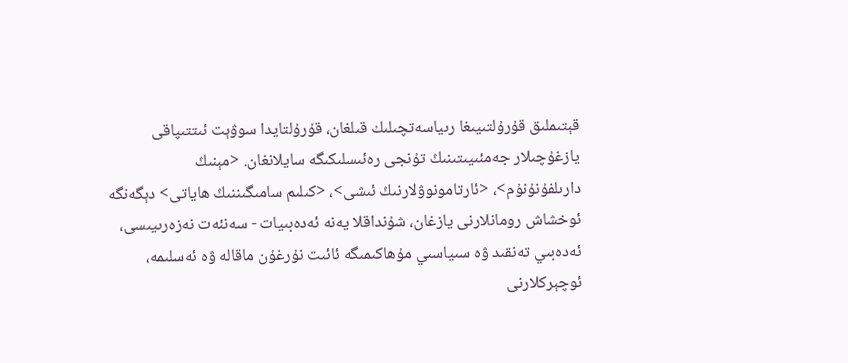قېتىملىق قۇرۇلتىيىغا رىياسەتچىلىك قىلغان، قۇرۇلتايدا سوۋېت ئىتتىپاقى يازغۇچىلار جەمئىيىتىنىڭ تۇنجى رەئىسلىكىگە سايلانغان. <مېنىڭ دارىلفۇنۇنۇم>، <ئارتامونوۋلارنىڭ ئىشى>، <كىلىم سامىگىننىڭ ھاياتى> دېگەنگە ئوخشاش رومانلارنى يازغان، شۇنداقلا يەنە ئەدەبىيات - سەنئەت نەزەرىيىسى، ئەدەبىي تەنقىد ۋە سىياسىي مۇھاكىمىگە ئائىت نۇرغۇن ماقالە ۋە ئەسلىمە، ئوچېركلارنى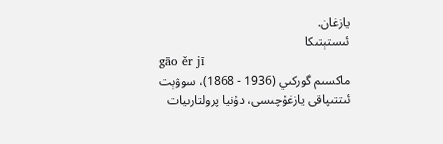يازغان.
ئىستېتىكا
gāo ěr jī
ماكسىم گوركىي (1936 - 1868)، سوۋېت ئىتتىپاقى يازغۇچىسى، دۇنيا پرولتارىيات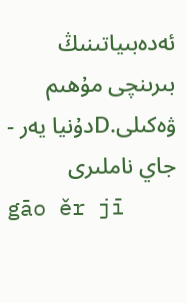ئەدەبىياتىنىڭ بىرىنچى مۇھىم ۋەكىلى.Dدۇنيا يەر - جاي ناملىرى
gāo ěr jī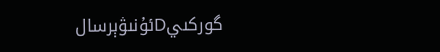گوركىيDئۇنىۋېرسال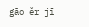gāo ěr jī